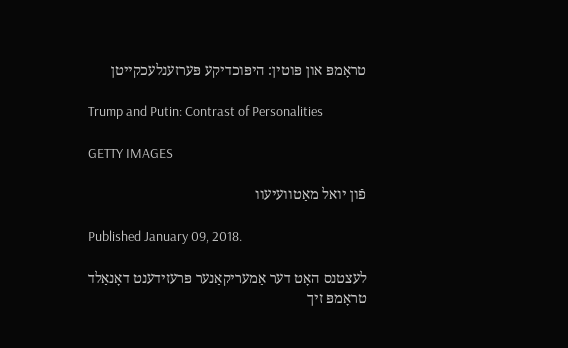טראָמפּ און פּוטין: היפּוכדיקע פּערזענלעכקייטן

Trump and Putin: Contrast of Personalities

GETTY IMAGES

פֿון יואל מאַטוועיעוו

Published January 09, 2018.

לעצטנס האָט דער אַמעריקאַנער פּרעזידענט דאָנאַלד טראָמפּ זיך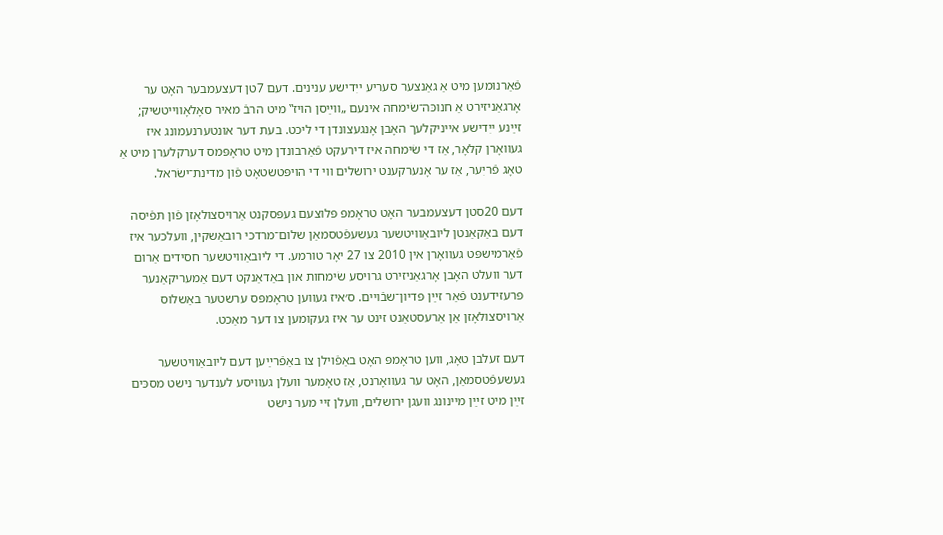פֿאַרנומען מיט אַ גאַנצער סעריע ייִדישע ענינים. דעם 7טן דעצעמבער האָט ער אָרגאַניזירט אַ חנוכּה־שׂימחה אינעם „ווײַסן הויז‟ מיט הרבֿ מאיר סאָלאָווייטשיק; זײַנע ייִדישע אייניקלעך האָבן אָנגעצונדן די ליכט. בעת דער אונטערנעמונג איז געוואָרן קלאָר, אַז די שׂימחה איז דירעקט פֿאַרבונדן מיט טראָפּמס דערקלערן מיט אַ טאָג פֿריִער, אַז ער אָנערקענט ירושלים ווי די הויפּטשטאָט פֿון מדינת־ישׂראל.

דעם 20סטן דעצעמבער האָט טראָמפּ פּלוצעם געפּסקנט אַרויסצולאָזן פֿון תּפֿיסה דעם באַקאַנטן ליובאַוויטשער געשעפֿטסמאַן שלום־מרדכי רובאַשקין, וועלכער איז פֿאַרמישפּט געוואָרן אין 2010 צו 27 יאָר טורמע. די ליובאַוויטשער חסידים אַרום דער וועלט האָבן אָרגאַניזירט גרויסע שׂימחות און באַדאַנקט דעם אַמעריקאַנער פּרעזידענט פֿאַר זײַן פּדיון־שבֿויים. ס׳איז געווען טראָמפּס ערשטער באַשלוס אַרויסצולאָזן אַן אַרעסטאַנט זינט ער איז געקומען צו דער מאַכט.

דעם זעלבן טאָג, ווען טראָמפּ האָט באַפֿוילן צו באַפֿרײַען דעם ליובאַוויטשער געשעפֿטסמאַן, האָט ער געוואָרנט, אַז טאָמער װעלן געוויסע לענדער נישט מסכּים זײַן מיט זײַן מיינונג וועגן ירושלים, וועלן זיי מער נישט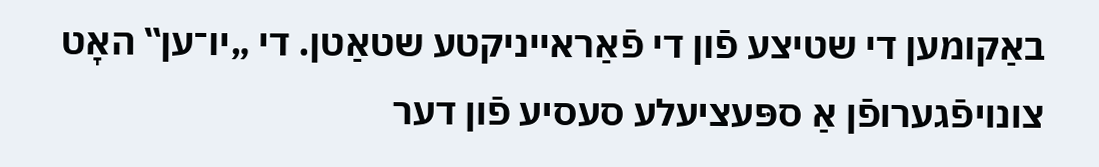באַקומען די שטיצע פֿון די פֿאַראייניקטע שטאַטן. די „יו־ען‟ האָט צונויפֿגערופֿן אַ ספּעציעלע סעסיע פֿון דער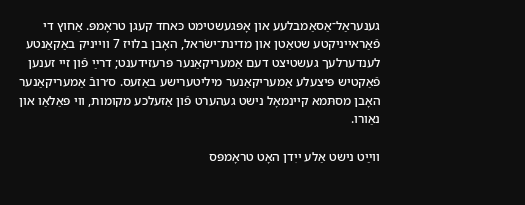גענעראַל־אַסאַמבלעע און אָפּגעשטימט כּאחד קעגן טראָמפּ. אַחוץ די פֿאַראייניקטע שטאַטן און מדינת־ישׂראל, האָבן בלויז 7 ווייניק באַקאַנטע לענדערלעך געשטיצט דעם אַמעריקאַנער פּרעזידענט; דרײַ פֿון זיי זענען פֿאַקטיש פּיצעלע אַמעריקאַנער מיליטערישע באַזעס. ס׳רובֿ אַמעריקאַנער האָבן מסתּמא קיינמאָל נישט געהערט פֿון אַזעלכע מקומות, ווי פּאַלאַו און נאַורו.

ווײַט נישט אַלע ייִדן האָט טראָמפּס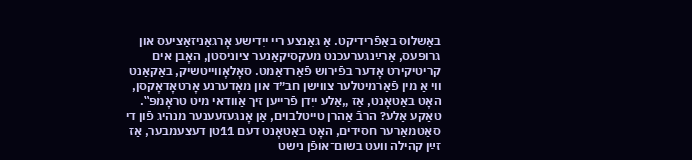באַשלוס באַפֿרידיקט. אַ גאַנצע ריי ייִדישע אָרגאַניזאַציעס און גרופּעס, אַרײַנגערעכנט מעקסיקאַנער ציוניסטן, האָבן אים קריטיקירט אָדער בפֿירוש פֿאַרדאַמט. סאָלאָווייטשיק, באַקאַנט ווי אַ מין פֿאַרמיטלער צווישן חב״ד און מאָדערנע אָרטאָדאָקסן, האָט באַטאָנט, אַז „אַלע ייִדן פֿרייען זיך אַוודאי מיט טראָמפּ‟. טאַקע אַלע? הרבֿ אַהרן טייטלבוים, אַן אָנגעזעענער מנהיג פֿון די סאַטמאַרער חסידים, האָט באַטאָנט דעם 11טן דעצעמבער, אַז זײַן קהילה וועט בשום־אופֿן נישט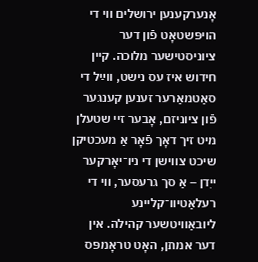אָנערקענען ירושלים ווי די הויפּשטאָט פֿון דער ציוניסטישער מלוכה. קיין חידוש איז עס נישט, ווײַל די סאַטמאַרער זענען קענגער פֿון ציוניזם, אָבער זיי שטעלן מיט זיך דאָך פֿאָר אַ מעכטיקן שיכט צווישן די ניו־יאָרקער ייִדן – אַ סך גרעסער, ווי די רעלאַטיוו־קליינע ליובאַוויטשער קהילה. אין דער אמתן, האָט טראָמפּס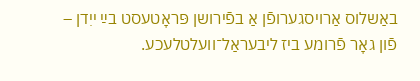באַשלוס אַרויסגערופֿן אַ בפֿירושן פּראָטעסט בײַ ייִדן – פֿון גאָר פֿרומע ביז ליבעראַל־וועלטלעכע.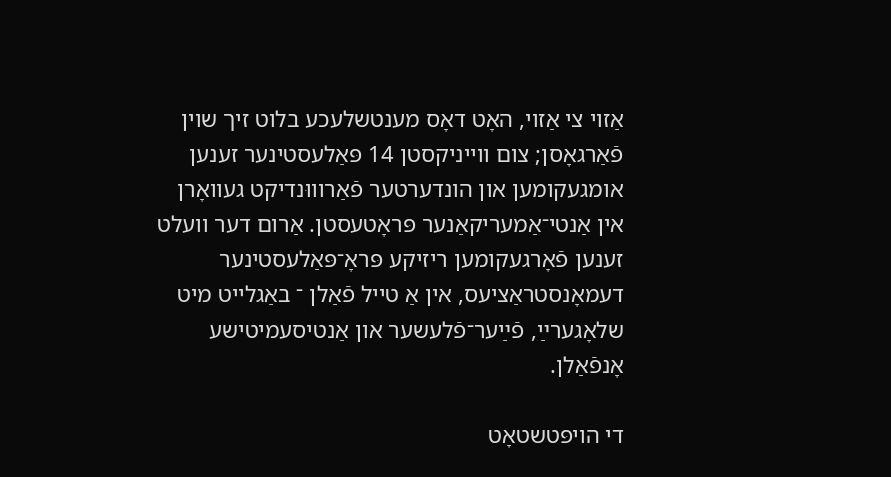אַזוי צי אַזוי, האָט דאָס מענטשלעכע בלוט זיך שוין פֿאַרגאָסן; צום ווייניקסטן 14 פּאַלעסטינער זענען אומגעקומען און הונדערטער פֿאַרוווּנדיקט געוואָרן אין אַנטי־אַמעריקאַנער פּראָטעסטן. אַרום דער וועלט זענען פֿאָרגעקומען ריזיקע פּראָ־פּאַלעסטינער דעמאָנסטראַציעס, אין אַ טייל פֿאַלן ־ באַגלייט מיט שלאָגערײַ, פֿײַער־פֿלעשער און אַנטיסעמיטישע אָנפֿאַלן.

די הויפּטשטאָט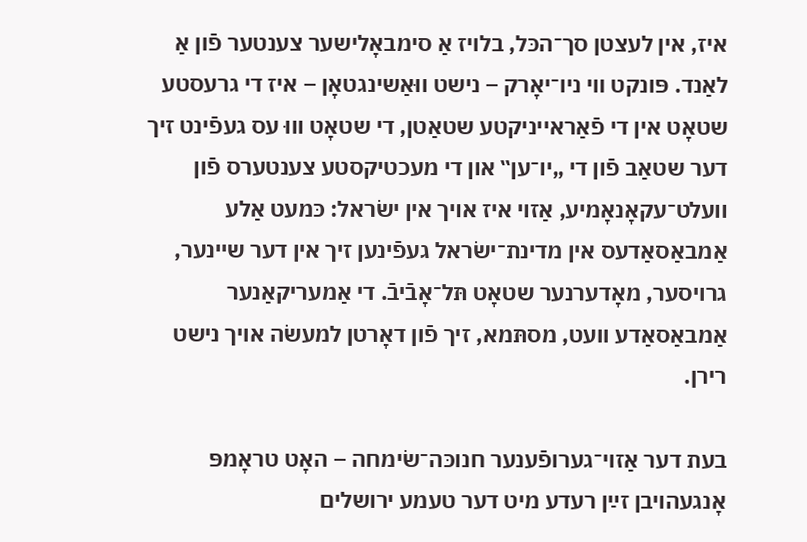איז, אין לעצטן סך־הכּל, בלויז אַ סימבאָלישער צענטער פֿון אַ לאַנד. פּונקט װי ניו־יאָרק – נישט ווּאַשינגטאָן – איז די גרעסטע שטאָט אין די פֿאַראייניקטע שטאַטן, די שטאָט וווּ עס געפֿינט זיך דער שטאַב פֿון די „יו־ען‟ און די מעכטיקסטע צענטערס פֿון וועלט־עקאָנאָמיע, אַזוי איז אױך אין ישׂראל: כּמעט אַלע אַמבאַסאַדעס אין מדינת־ישׂראל געפֿינען זיך אין דער שיינער, גרויסער, מאָדערנער שטאָט תּל־אָבֿיבֿ. די אַמעריקאַנער אַמבאַסאַדע וועט, מסתּמא, זיך פֿון דאָרטן למעשׂה אויך נישט רירן.

בעת דער אַזוי־גערופֿענער חנוכּה־שׂימחה – האָט טראָמפּ אָנגעהויבן זײַן רעדע מיט דער טעמע ירושלים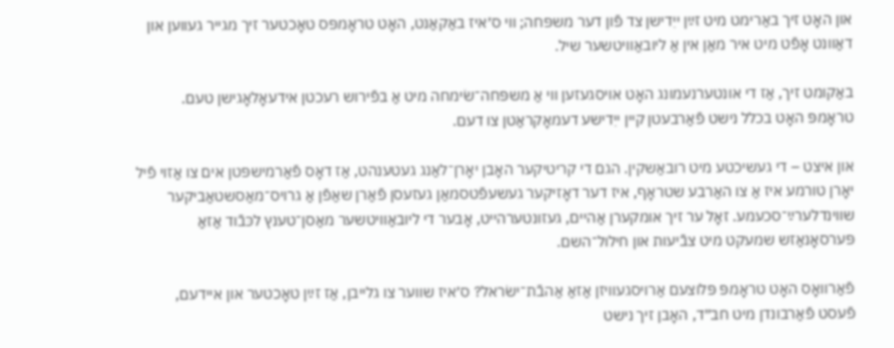און האָט זיך באַרימט מיט זײַן ייִדישן צד פֿון דער משפּחה; ווי ס׳איז באַקאַנט, האָט טראָמפּס טאָכטער זיך מגייר געווען און דאַוונט אָפֿט מיט איר מאַן אין אַ ליובאַוויטשער שיל.

באַקומט זיך, אַז די אונטערנעמונג האָט אויסגעזען ווי אַ משפּחה־שׂימחה מיט אַ בפֿירוש רעכטן אידעאָלאָגישן טעם. טראָמפּ האָט בכלל נישט פֿאַרבעטן קיין ייִדישע דעמאָקראַטן צו דעם.

און איצט – די געשיכטע מיט רובאַשקין. הגם די קריטיקער האָבן יאָרן־לאַנג געטענהט, אַז דאָס פֿאַרמישפּטן אים צו אַזוי פֿיל יאָרן טורמע איז אַ צו האַרבע שטראָף, איז דער דאָזיקער געשעפֿטסמאַן געזעסן פֿאַרן שאַפֿן אַ גרויס־מאַסשטאַביקער שווינדלערײַ־סכעמע. זאָל ער זיך אומקערן אַהיים, געזונטערהייט, אָבער די ליובאַוויטשער מאַסן־טענץ לכּבֿוד אַזאַ פּערסאָנאַזש שמעקט מיט צבֿיעות און חילול־השם.

פֿאַרוואָס האָט טראָמפּ פּלוצעם אַרויסגעוויזן אַזאַ אַהבֿת־ישׂראל? ס׳איז שווער צו גלייבן, אַז זײַן טאָכטער און איידעם, פֿעסט פֿאַרבונדן מיט חב״ד, האָבן זיך נישט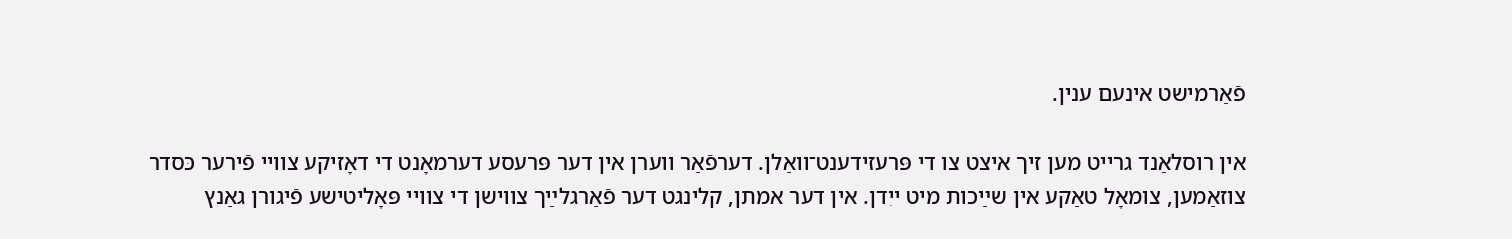פֿאַרמישט אינעם ענין.

אין רוסלאַנד גרייט מען זיך איצט צו די פּרעזידענט־וואַלן. דערפֿאַר ווערן אין דער פּרעסע דערמאָנט די דאָזיקע צוויי פֿירער כּסדר צוזאַמען, צומאָל טאַקע אין שײַכות מיט ייִדן. אין דער אמתן, קלינגט דער פֿאַרגלײַך צווישן די צוויי פּאָליטישע פֿיגורן גאַנץ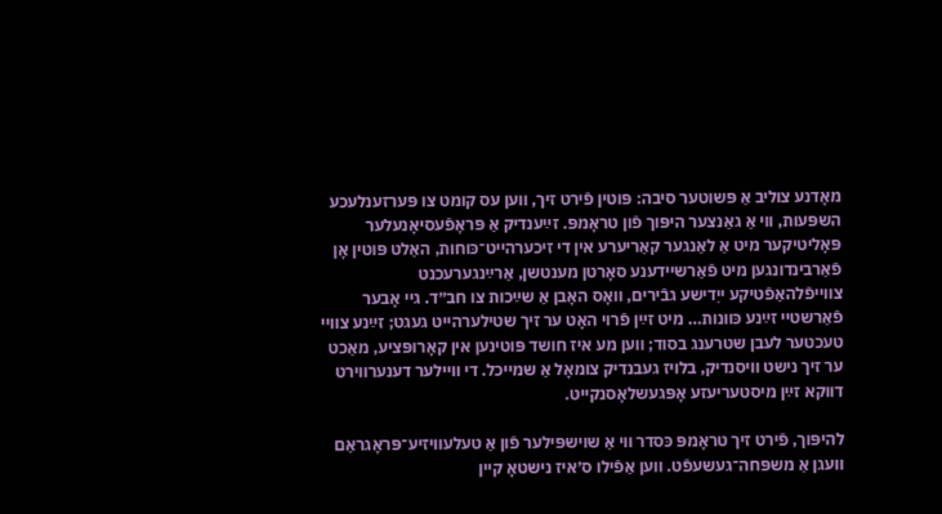מאָדנע צוליב אַ פּשוטער סיבה: פּוטין פֿירט זיך, ווען עס קומט צו פּערזענלעכע השפּעות, ווי אַ גאַנצער היפּוך פֿון טראָמפּ. זײַענדיק אַ פּראָפֿעסיאָנעלער פּאָליטיקער מיט אַ לאַנגער קאַריערע אין די זיכערהייט־כּוחות, האַלט פּוטין אָן פֿאַרבינדונגען מיט פֿאַרשיידענע סאָרטן מענטשן, אַרײַנגערעכנט צווייפֿלהאַפֿטיקע ייִדישע גבֿירים, וואָס האָבן אַ שײַכות צו חב״ד. גיי אָבער פֿאַרשטיי זײַנע כּוונות… מיט זײַן פֿרוי האָט ער זיך שטילערהייט געגט; זײַנע צוויי טעכטער לעבן שטרענג בסוד; ווען מע איז חושד פּוטינען אין קאָרופּציע, מאַכט ער זיך נישט וויסנדיק, בלויז געבנדיק צומאָל אַ שמייכל. די װײלער דענערווירט דווקא זײַן מיסטעריעזע אָפּגעשלאָסנקייט.

להיפּוך, פֿירט זיך טראָמפּ כּסדר ווי אַ שוישפּילער פֿון אַ טעלעוויזיע־פּראָגראַם וועגן אַ משפּחה־געשעפֿט. ווען אַפֿילו ס׳איז נישטאָ קיין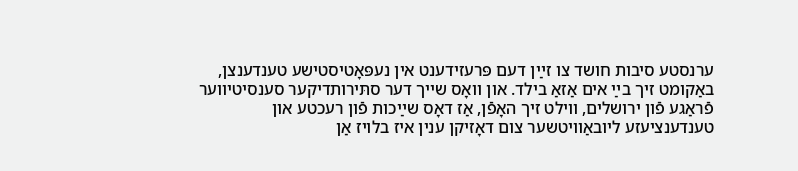ערנסטע סיבות חושד צו זײַן דעם פּרעזידענט אין נעפּאָטיסטישע טענדענצן, באַקומט זיך בײַ אים אַזאַ בילד. און וואָס שייך דער סתּירותדיקער סענסיטיווער פֿראַגע פֿון ירושלים, ווילט זיך האָפֿן, אַז דאָס שײַכות פֿון רעכטע און טענדענציעזע ליובאַוויטשער צום דאָזיקן ענין איז בלויז אַן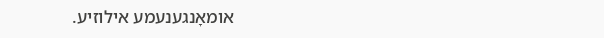אומאָנגענעמע אילוזיע.